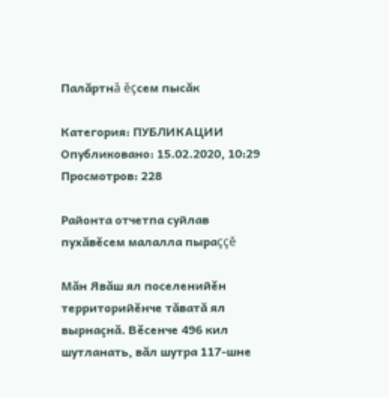Палăртнă ĕçсем пысăк

Категория: ПУБЛИКАЦИИ Опубликовано: 15.02.2020, 10:29 Просмотров: 228

Районта отчетпа суйлав пухăвĕсем малалла пыраççĕ

Мăн Явăш ял поселенийĕн территорийĕнче тăватă ял вырнаçнă. Вĕсенче 496 кил шутланать, вăл шутра 117-шне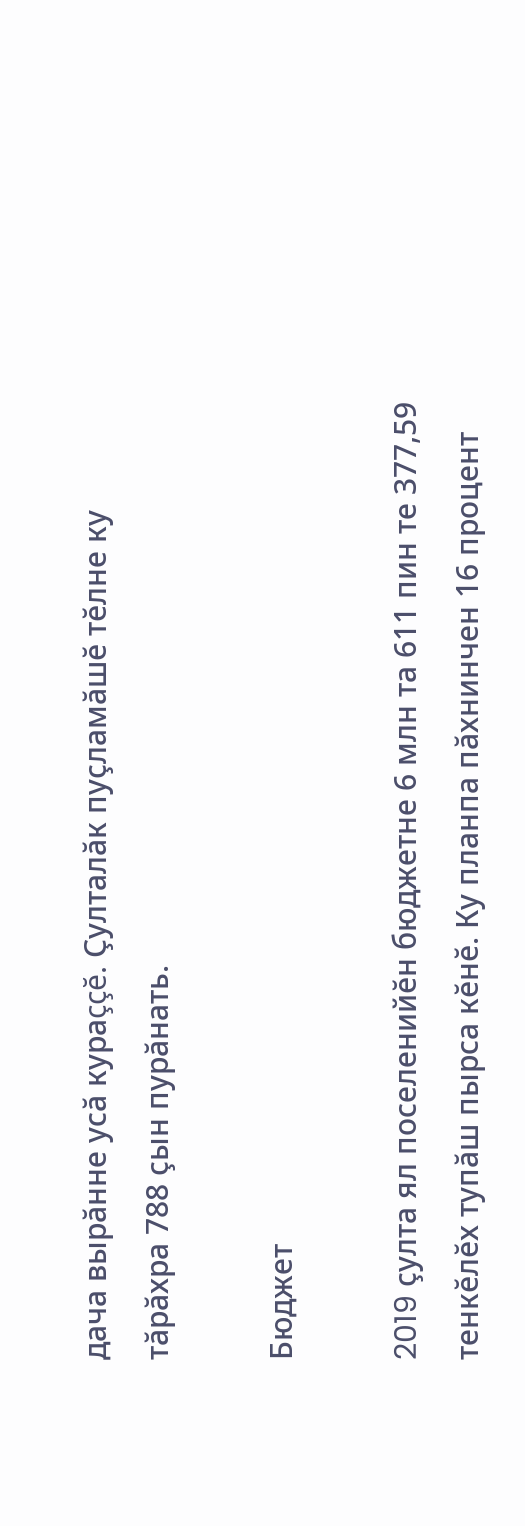дача вырăнне усă кураççĕ. Çулталăк пуçламăшĕ тĕлне ку тăрăхра 788 çын пурăнать.

Бюджет

2019 çулта ял поселенийĕн бюджетне 6 млн та 611 пин те 377,59 тенкĕлĕх тупăш пырса кĕнĕ. Ку планпа пăхнинчен 16 процент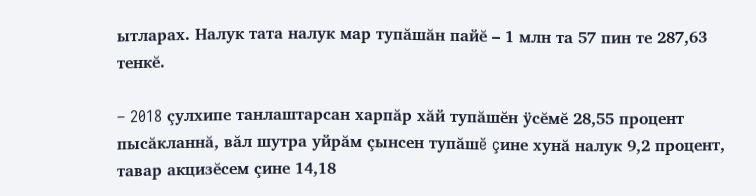ытларах. Налук тата налук мар тупăшăн пайĕ – 1 млн та 57 пин те 287,63 тенкĕ.

– 2018 çулхипе танлаштарсан харпăр хăй тупăшĕн ÿсĕмĕ 28,55 процент пысăкланнă, вăл шутра уйрăм çынсен тупăшĕ çине хунă налук 9,2 процент, тавар акцизĕсем çине 14,18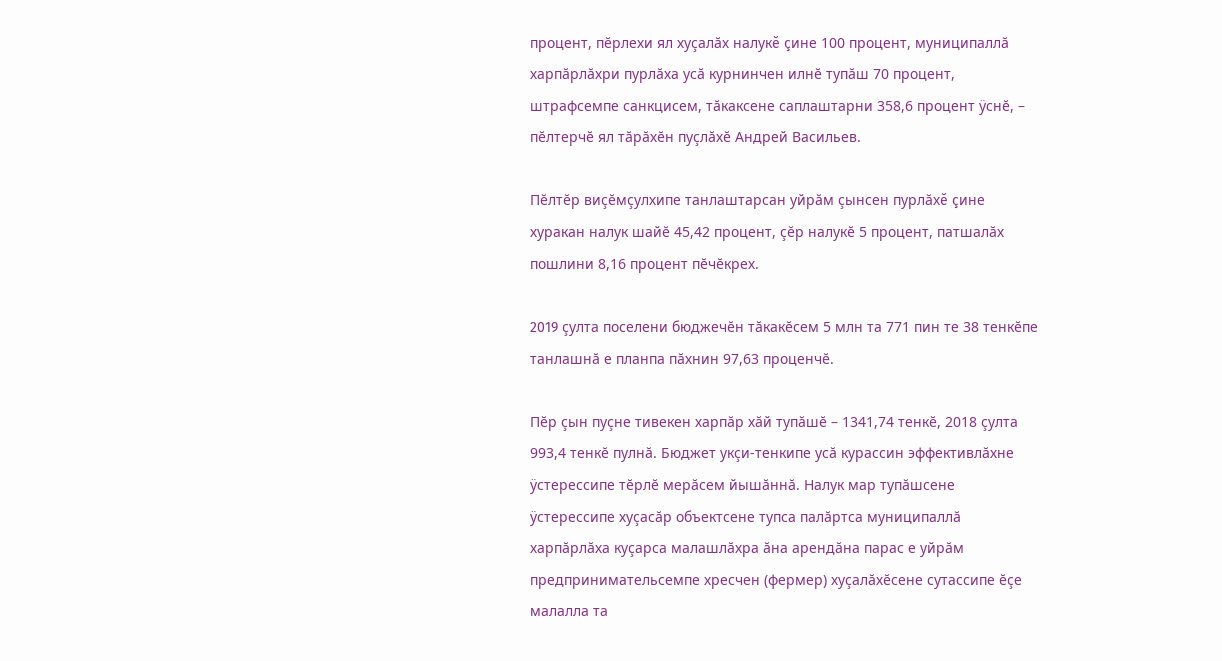процент, пĕрлехи ял хуçалăх налукĕ çине 100 процент, муниципаллă харпăрлăхри пурлăха усă курнинчен илнĕ тупăш 70 процент, штрафсемпе санкцисем, тăкаксене саплаштарни 358,6 процент ÿснĕ, – пĕлтерчĕ ял тăрăхĕн пуçлăхĕ Андрей Васильев.

Пĕлтĕр виçĕмçулхипе танлаштарсан уйрăм çынсен пурлăхĕ çине хуракан налук шайĕ 45,42 процент, çĕр налукĕ 5 процент, патшалăх пошлини 8,16 процент пĕчĕкрех.

2019 çулта поселени бюджечĕн тăкакĕсем 5 млн та 771 пин те 38 тенкĕпе танлашнă е планпа пăхнин 97,63 проценчĕ.

Пĕр çын пуçне тивекен харпăр хăй тупăшĕ – 1341,74 тенкĕ, 2018 çулта 993,4 тенкĕ пулнă. Бюджет укçи-тенкипе усă курассин эффективлăхне ÿстерессипе тĕрлĕ мерăсем йышăннă. Налук мар тупăшсене ÿстерессипе хуçасăр объектсене тупса палăртса муниципаллă харпăрлăха куçарса малашлăхра ăна арендăна парас е уйрăм предпринимательсемпе хресчен (фермер) хуçалăхĕсене сутассипе ĕçе малалла та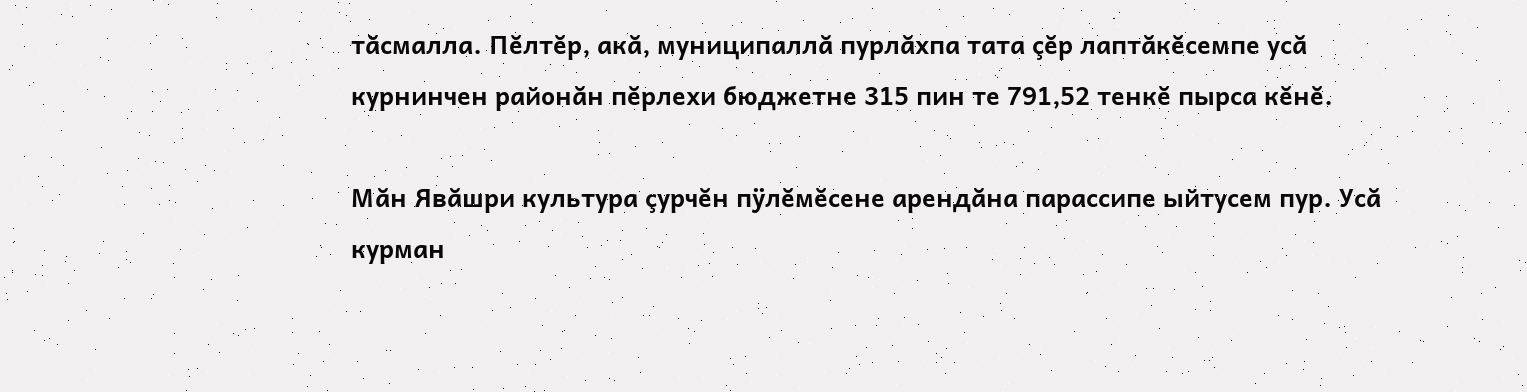тăсмалла. Пĕлтĕр, акă, муниципаллă пурлăхпа тата çĕр лаптăкĕсемпе усă курнинчен районăн пĕрлехи бюджетне 315 пин те 791,52 тенкĕ пырса кĕнĕ.

Мăн Явăшри культура çурчĕн пÿлĕмĕсене арендăна парассипе ыйтусем пур. Усă курман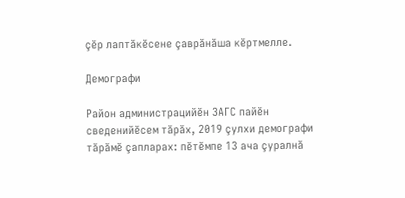çĕр лаптăкĕсене çаврăнăша кĕртмелле.

Демографи

Район администрацийĕн ЗАГС пайĕн сведенийĕсем тăрăх, 2019 çулхи демографи тăрăмĕ çапларах: пĕтĕмпе 13 ача çуралнă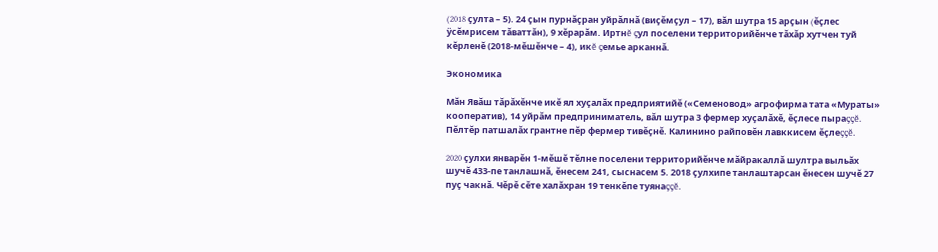(2018 çулта – 5). 24 çын пурнăçран уйрăлнă (виçĕмçул – 17), вăл шутра 15 арçын (ĕçлес ÿсĕмрисем тăваттăн), 9 хĕрарăм. Иртнĕ çул поселени территорийĕнче тăхăр хутчен туй кĕрленĕ (2018-мĕшĕнче – 4), икĕ çемье арканнă.

Экономика

Мăн Явăш тăрăхĕнче икĕ ял хуçалăх предприятийĕ («Семеновод» агрофирма тата «Мураты» кооператив), 14 уйрăм предприниматель, вăл шутра 3 фермер хуçалăхĕ, ĕçлесе пыраççĕ. Пĕлтĕр патшалăх грантне пĕр фермер тивĕçнĕ. Калинино райповĕн лавккисем ĕçлеççĕ.

2020 çулхи январĕн 1-мĕшĕ тĕлне поселени территорийĕнче мăйракаллă шултра выльăх шучĕ 433-пе танлашнă, ĕнесем 241, сыснасем 5. 2018 çулхипе танлаштарсан ĕнесен шучĕ 27 пуç чакнă. Чĕрĕ сĕте халăхран 19 тенкĕпе туянаççĕ.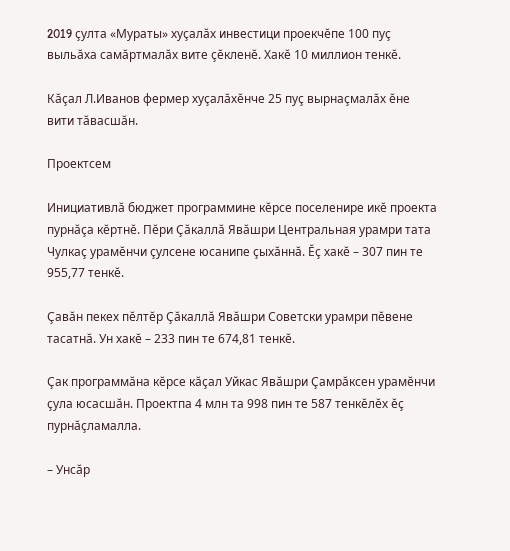2019 çулта «Мураты» хуçалăх инвестици проекчĕпе 100 пуç выльăха самăртмалăх вите çĕкленĕ. Хакĕ 10 миллион тенкĕ.

Кăçал Л.Иванов фермер хуçалăхĕнче 25 пуç вырнаçмалăх ĕне вити тăвасшăн.

Проектсем

Инициативлă бюджет программине кĕрсе поселенире икĕ проекта пурнăçа кĕртнĕ. Пĕри Çăкаллă Явăшри Центральная урамри тата Чулкаç урамĕнчи çулсене юсанипе çыхăннă. Ĕç хакĕ – 307 пин те 955,77 тенкĕ.

Çавăн пекех пĕлтĕр Çăкаллă Явăшри Советски урамри пĕвене тасатнă. Ун хакĕ – 233 пин те 674,81 тенкĕ.

Çак программăна кĕрсе кăçал Уйкас Явăшри Çамрăксен урамĕнчи çула юсасшăн. Проектпа 4 млн та 998 пин те 587 тенкĕлĕх ĕç пурнăçламалла.

– Унсăр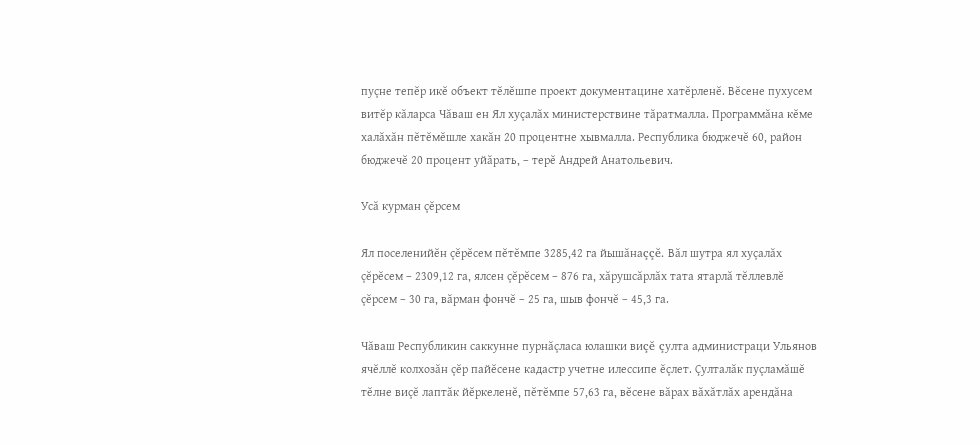пуçне тепĕр икĕ объект тĕлĕшпе проект документацине хатĕрленĕ. Вĕсене пухусем витĕр кăларса Чăваш ен Ял хуçалăх министерствине тăратмалла. Программăна кĕме халăхăн пĕтĕмĕшле хакăн 20 процентне хывмалла. Республика бюджечĕ 60, район бюджечĕ 20 процент уйăрать, – терĕ Андрей Анатольевич.

Усă курман çĕрсем

Ял поселенийĕн çĕрĕсем пĕтĕмпе 3285,42 га йышăнаççĕ. Вăл шутра ял хуçалăх çĕрĕсем – 2309,12 га, ялсен çĕрĕсем – 876 га, хăрушсăрлăх тата ятарлă тĕллевлĕ çĕрсем – 30 га, вăрман фончĕ – 25 га, шыв фончĕ – 45,3 га.

Чăваш Республикин саккунне пурнăçласа юлашки виçĕ çулта администраци Ульянов ячĕллĕ колхозăн çĕр пайĕсене кадастр учетне илессипе ĕçлет. Çулталăк пуçламăшĕ тĕлне виçĕ лаптăк йĕркеленĕ, пĕтĕмпе 57,63 га, вĕсене вăрах вăхăтлăх арендăна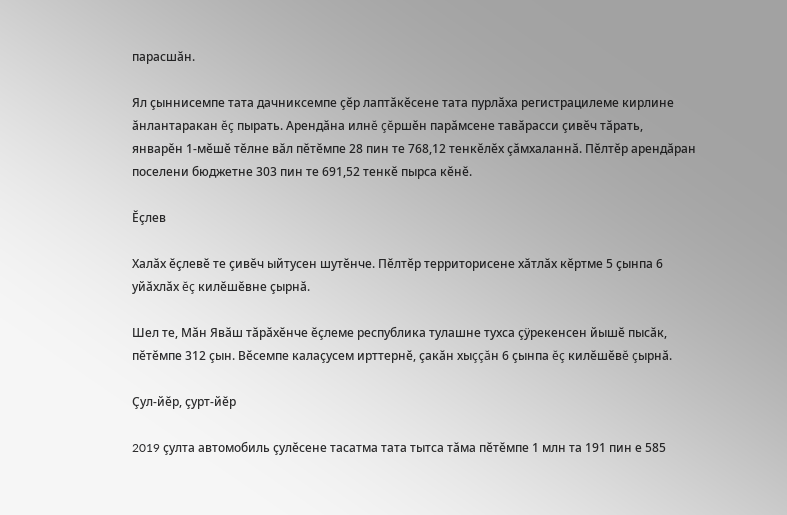парасшăн.

Ял çыннисемпе тата дачниксемпе çĕр лаптăкĕсене тата пурлăха регистрацилеме кирлине ăнлантаракан ĕç пырать. Арендăна илнĕ çĕршĕн парăмсене тавăрасси çивĕч тăрать, январĕн 1-мĕшĕ тĕлне вăл пĕтĕмпе 28 пин те 768,12 тенкĕлĕх çăмхаланнă. Пĕлтĕр арендăран поселени бюджетне 303 пин те 691,52 тенкĕ пырса кĕнĕ.

Ĕçлев

Халăх ĕçлевĕ те çивĕч ыйтусен шутĕнче. Пĕлтĕр территорисене хăтлăх кĕртме 5 çынпа 6 уйăхлăх ĕç килĕшĕвне çырнă.

Шел те, Мăн Явăш тăрăхĕнче ĕçлеме республика тулашне тухса çÿрекенсен йышĕ пысăк, пĕтĕмпе 312 çын. Вĕсемпе калаçусем ирттернĕ, çакăн хыççăн 6 çынпа ĕç килĕшĕвĕ çырнă.

Çул-йĕр, çурт-йĕр

2019 çулта автомобиль çулĕсене тасатма тата тытса тăма пĕтĕмпе 1 млн та 191 пин е 585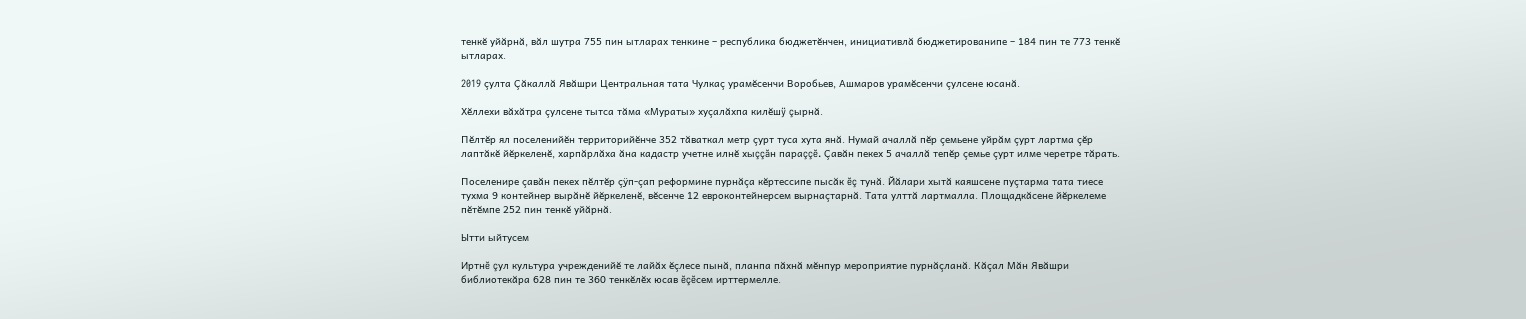тенкĕ уйăрнă, вăл шутра 755 пин ытларах тенкине – республика бюджетĕнчен, инициативлă бюджетированипе – 184 пин те 773 тенкĕ ытларах.

2019 çулта Çăкаллă Явăшри Центральная тата Чулкаç урамĕсенчи Воробьев, Ашмаров урамĕсенчи çулсене юсанă.

Хĕллехи вăхăтра çулсене тытса тăма «Мураты» хуçалăхпа килĕшÿ çырнă.

Пĕлтĕр ял поселенийĕн территорийĕнче 352 тăваткал метр çурт туса хута янă. Нумай ачаллă пĕр çемьене уйрăм çурт лартма çĕр лаптăкĕ йĕркеленĕ, харпăрлăха ăна кадастр учетне илнĕ хыççăн параççĕ. Çавăн пекех 5 ачаллă тепĕр çемье çурт илме черетре тăрать.

Поселенире çавăн пекех пĕлтĕр çÿп-çап реформине пурнăçа кĕртессипе пысăк ĕç тунă. Йăлари хытă каяшсене пуçтарма тата тиесе тухма 9 контейнер вырăнĕ йĕркеленĕ, вĕсенче 12 евроконтейнерсем вырнаçтарнă. Тата улттă лартмалла. Площадкăсене йĕркелеме пĕтĕмпе 252 пин тенкĕ уйăрнă.

Ытти ыйтусем

Иртнĕ çул культура учрежденийĕ те лайăх ĕçлесе пынă, планпа пăхнă мĕнпур мероприятие пурнăçланă. Кăçал Мăн Явăшри библиотекăра 628 пин те 360 тенкĕлĕх юсав ĕçĕсем ирттермелле.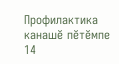Профилактика канашĕ пĕтĕмпе 14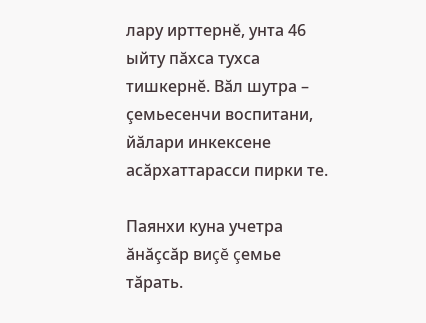лару ирттернĕ, унта 46 ыйту пăхса тухса тишкернĕ. Вăл шутра – çемьесенчи воспитани, йăлари инкексене асăрхаттарасси пирки те.

Паянхи куна учетра ăнăçсăр виçĕ çемье тăрать.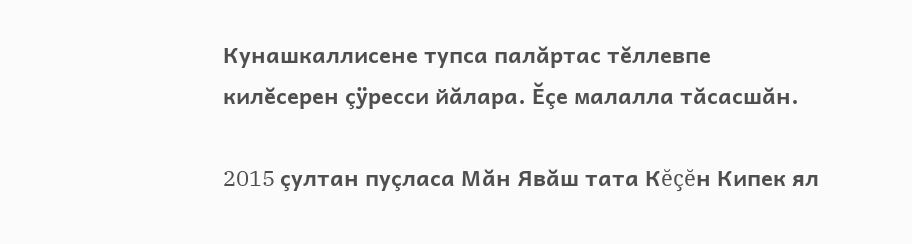Кунашкаллисене тупса палăртас тĕллевпе килĕсерен çÿресси йăлара. Ĕçе малалла тăсасшăн.

2015 çултан пуçласа Мăн Явăш тата Кĕçĕн Кипек ял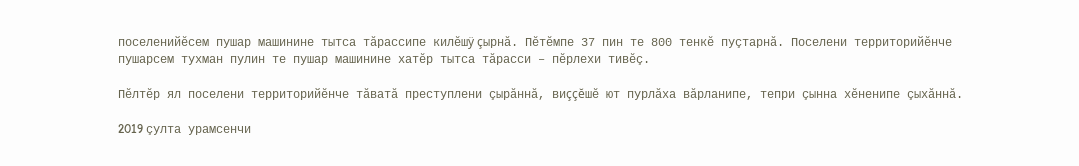поселенийĕсем пушар машинине тытса тăрассипе килĕшÿ çырнă. Пĕтĕмпе 37 пин те 800 тенкĕ пуçтарнă. Поселени территорийĕнче пушарсем тухман пулин те пушар машинине хатĕр тытса тăрасси – пĕрлехи тивĕç.

Пĕлтĕр ял поселени территорийĕнче тăватă преступлени çырăннă, виççĕшĕ ют пурлăха вăрланипе, тепри çынна хĕненипе çыхăннă.

2019 çулта урамсенчи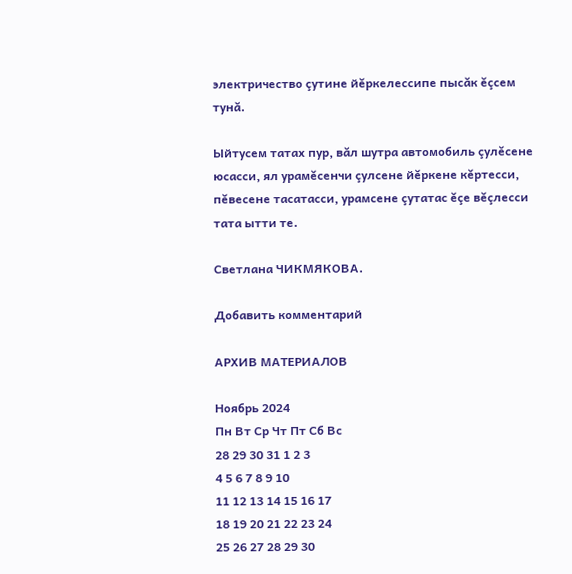электричество çутине йĕркелессипе пысăк ĕçсем тунă.

Ыйтусем татах пур, вăл шутра автомобиль çулĕсене юсасси, ял урамĕсенчи çулсене йĕркене кĕртесси, пĕвесене тасатасси, урамсене çутатас ĕçе вĕçлесси тата ытти те.

Светлана ЧИКМЯКОВА.

Добавить комментарий

АРХИВ МАТЕРИАЛОВ

Ноябрь 2024
Пн Вт Ср Чт Пт Сб Вс
28 29 30 31 1 2 3
4 5 6 7 8 9 10
11 12 13 14 15 16 17
18 19 20 21 22 23 24
25 26 27 28 29 30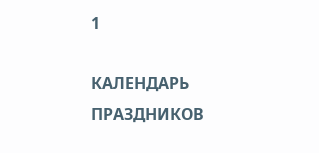1

КАЛЕНДАРЬ ПРАЗДНИКОВ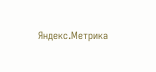Яндекс.Метрика